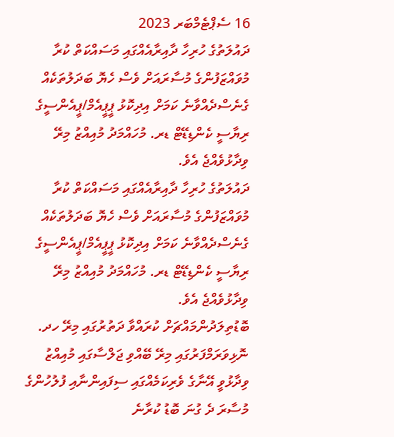16 ސެޕްޓެމްބަރ 2023
ދައުލަތުގެ ހުރިހާ ދާއިރާއެއްގައި މަސައްކަތް ކުރާ މުވައްޒަފުންގެ މުސާރައަށް ވެސް ހެޔޮ ބަދަލުތަކެއް ގެނެސްދެއްވާނެ ކަމަށް އިދިކޮޅު ޕީޕީއެމް/ޕީއެންސީގެ ރިޔާސީ ކެންޑިޑޭޓް ޑރ. މުހައްމަދު މުއިއްޒު މިރޭ ވިދާޅުވެއްޖެ އެވެ.
ދައުލަތުގެ ހުރިހާ ދާއިރާއެއްގައި މަސައްކަތް ކުރާ މުވައްޒަފުންގެ މުސާރައަށް ވެސް ހެޔޮ ބަދަލުތަކެއް ގެނެސްދެއްވާނެ ކަމަށް އިދިކޮޅު ޕީޕީއެމް/ޕީއެންސީގެ ރިޔާސީ ކެންޑިޑޭޓް ޑރ. މުހައްމަދު މުއިއްޒު މިރޭ ވިދާޅުވެއްޖެ އެވެ.
ބޮޑުތިލަދުންމައްޗަށް ކުރައްވާ ދަތުރުގައި މިރޭ ހދ. ނޮޅިވަރަމްފަރުގައި މިރޭ ބޭއްވި ޖަލްސާގައި މުއިއްޒު ވިދާޅުވީ އޭނާގެ ވެރިކަމެއްގައި ސިފައިންނާއި ފުލުހުންގެ މުސާރަ ދެ ގުނަ ބޮޑު ކުރާނެ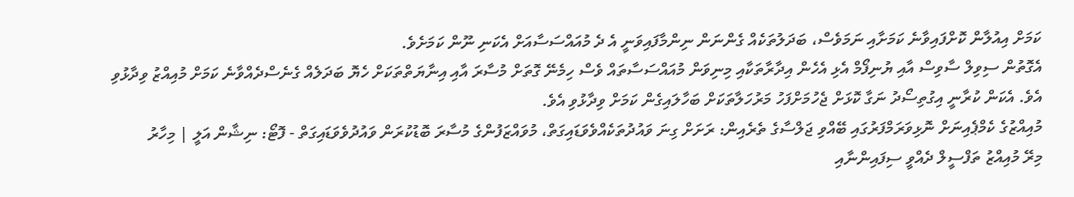ކަމަށް އިއުލާން ކޮށްފައިވާނެ ކަމަށާއި ނަމަވެސް، ބަދަލުތަކެއް ގެންނަން ނިންމާފައިވަނީ އެ ދެ މުއައްސަސާއަށް އެކަނި ނޫން ކަމަށެވެ.
އެގޮތުން ސިވިލް ސާވިސް އާއި ޔުނިފޯމް އެޅި އެހެން އިދާރާތަކާއި މިނިވަން މުއައްސަސާތައް ވެސް ހިމެނޭ ގޮތަށް މުސާރަ އާއި އިނާޔަތްތަކަށް ހެޔޮ ބަދަލެއް ގެނެސްދެއްވާނެ ކަމަށް މުއިއްޒު ވިދާޅުވި އެވެ. އެކަން ކުރާނީ އިގުތިސޯދު ނަގާ ކޮޅަށް ޖެހުމަށްފަހު މަރުހަލާތަކަށް ބަހާލައިގެން ކަމަށް ވިދާޅުވި އެވެ.
މުއިއްޒުގެ ކެމްޕެއިނަށް ނޮޅިވަރަމްފަރުގައި ބޭއްވި ޖަލްސާގެ ތެރެއިން: ރަށަށް ގިނަ ވައުދުތަކެއްވެވަޑައިގަތް، މުވައްޒަފުންގެ މުސާރަ ބޮޑުކުރަން ވައުދުވެވަޑައިގަތް - ފޮޓޯ: ނިޝާން އަލީ | މިހާރު
މިރޭ މުއިއްޒު ތަފްސީލް ދެއްވީ ސިފައިންނާއި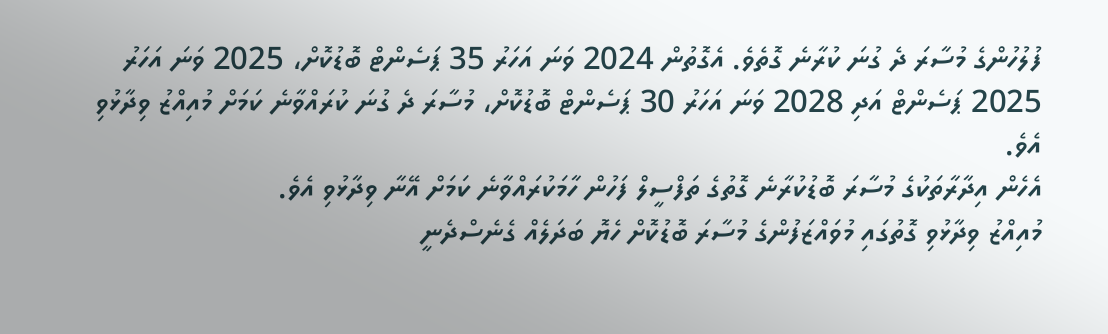ފުލުހުންގެ މުސާރަ ދެ ގުނަ ކުރާނެ ގޮތެވެ. އެގޮތުން 2024 ވަނަ އަހަރު 35 ޕަސެންޓް ބޮޑުކޮށް، 2025 ވަނަ އަހަރު 2025 ޕަސެންޓް އަދި 2028 ވަނަ އަހަރު 30 ޕަސެންޓް ބޮޑުކޮށް، މުސާރަ ދެ ގުނަ ކުރައްވާނެ ކަމަށް މުއިއްޒު ވިދާޅުވި އެވެ.
އެހެން އިދާރާތަކުގެ މުސާރަ ބޮޑުކުރާނެ ގޮތުގެ ތަފްސީލް ފަހުން ހާމަކުރައްވާނެ ކަމަށް އޭނާ ވިދާޅުވި އެވެ.
މުއިއްޒު ވިދާޅުވި ގޮތުގައި މުވައްޒަފުންގެ މުސާރަ ބޮޑުކޮށް ހެޔޮ ބަދަލެއް ގެނެސްދެނީ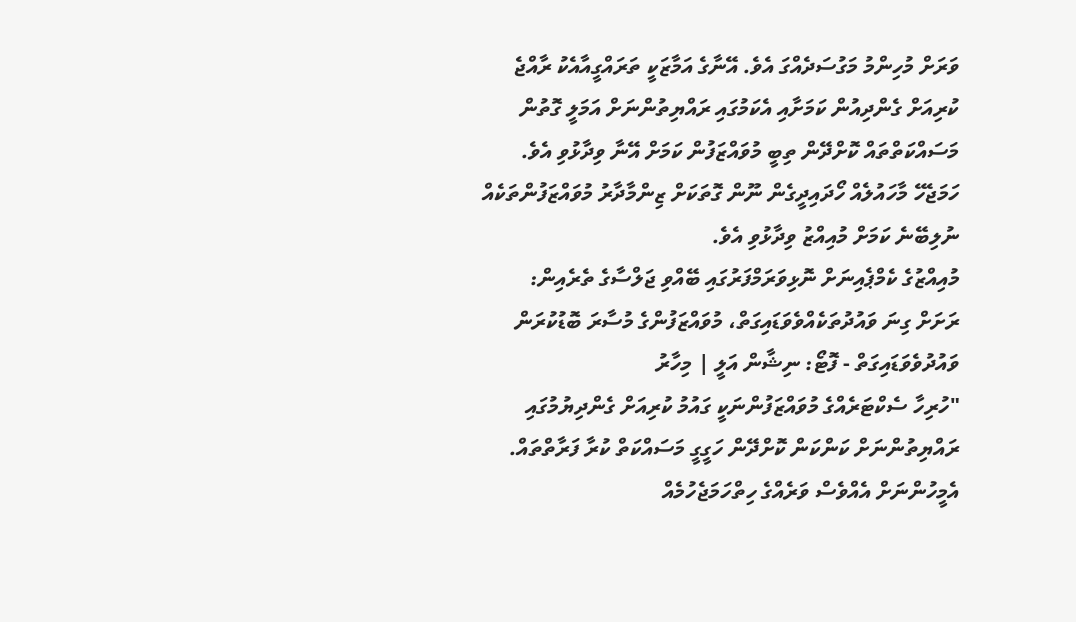ވަރަށް މުހިންމު މަގުސަދެއްގަ އެވެ. އޭނާގެ އަމާޒަކީ ތަރައްގީއާއެކު ރާއްޖެ ކުރިއަށް ގެންދިއުން ކަމަށާއި އެކަމުގައި ރައްޔިތުންނަށް އަމަލީ ގޮތުން މަސައްކަތްތައް ކޮށްދޭން ތިބީ މުވައްޒަފުން ކަމަށް އޭނާ ވިދާޅުވި އެވެ.
ހަމަޖެހޭ މާހައުލެއް ހޯދައިދީގެން ނޫން ގޮތަކަށް ޒިންމާދާރު މުވައްޒަފުންތަކެއް ނުލިބޭނެ ކަމަށް މުއިއްޒު ވިދާޅުވި އެވެ.
މުއިއްޒުގެ ކެމްޕެއިނަށް ނޮޅިވަރަމްފަރުގައި ބޭއްވި ޖަލްސާގެ ތެރެއިން: ރަށަށް ގިނަ ވައުދުތަކެއްވެވަޑައިގަތް، މުވައްޒަފުންގެ މުސާރަ ބޮޑުކުރަން ވައުދުވެވަޑައިގަތް - ފޮޓޯ: ނިޝާން އަލީ | މިހާރު
"ހުރިހާ ސެކްޓަރެއްގެ މުވައްޒަފުންނަކީ ގައުމު ކުރިއަށް ގެންދިޔުމުގައި ރައްޔިތުންނަށް ކަންކަން ކޮށްދޭން ހަގީގީ މަސައްކަތް ކުރާ ފަރާތްތައް. އެމީހުންނަށް އެއްވެސް ވަރެއްގެ ހިތްހަމަޖެހުމެއް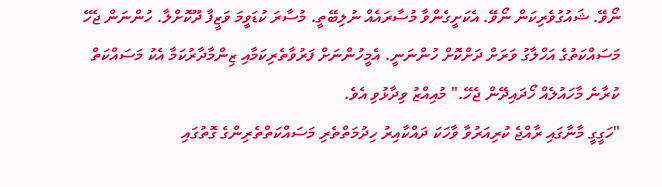ނޯވޭ. ޝައުގުވެރިކަން ނޯވޭ. އެކަށީގެންވާ މުސާރައެއް ނުލިބޭތީ. މުސާރަ ކުޑަވީމަ ވަޒީފާ ދޫކޮށްލާ. ހުންނަން ޖެހޭ މަސައްކަތުގެ އަހްލާގު ވަރަށް ދަށްކޮށް ހުންނަނީ. އެމީހުންނަށް ފަރުވާތެރިކަމާއި ޒިންމާދާރުކަމާ އެކު މަސައްކަތް ކުރާނެ މާހައުލެއް ހޯދައިދޭން ޖެހޭ." މުއިއްޒު ވިދާޅުވި އެވެ.
"ހަގީގީ މާނާގައި ރާއްޖެ ކުރިއަރުވާ ވާހަކަ ދައްކާއިރު ހިދުމަތްތެރި މަސައްކަތްތެރިންގެ ގޮތުގައި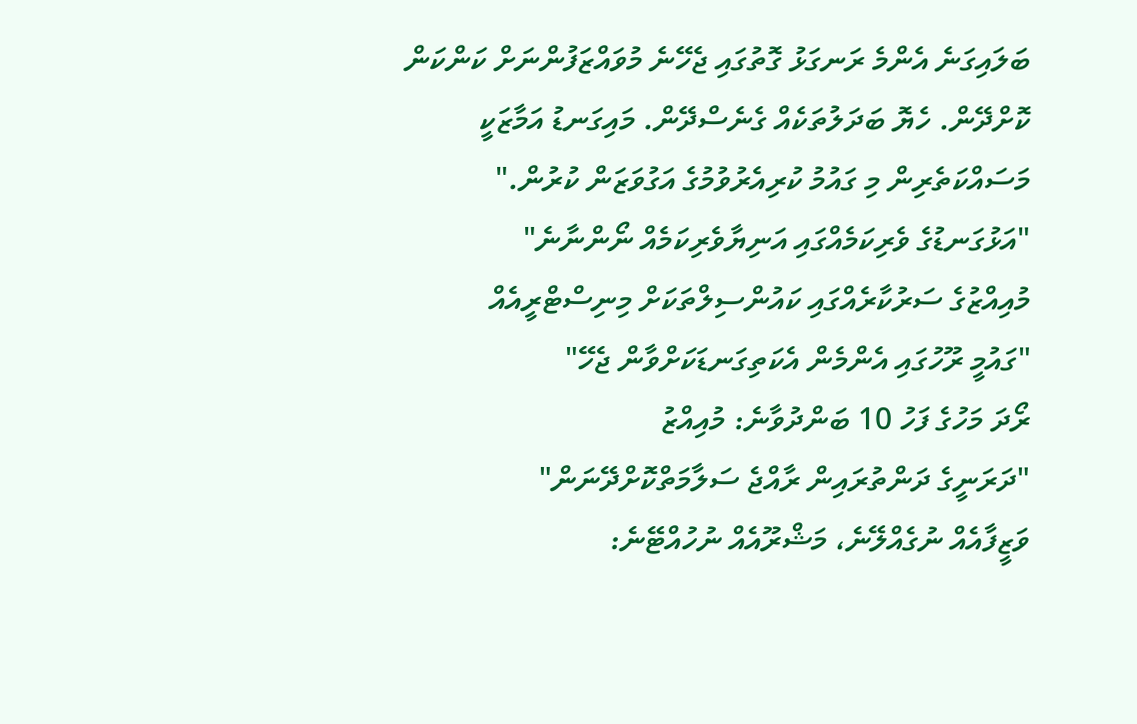ބަލައިގަނެ އެންމެ ރަނގަޅު ގޮތުގައި ޖެހޭނެ މުވައްޒަފުންނަށް ކަންކަން ކޮށްދޭން. ހެޔޮ ބަދަލުތަކެއް ގެނެސްދޭން. މައިގަނޑު އަމާޒަކީ މަސައްކަތެރިން މި ގައުމު ކުރިއެރުވުމުގެ އަގުވަޒަން ކުރުން."
"އަޅުގަނޑުގެ ވެރިކަމެއްގައި އަނިޔާވެރިކަމެއް ނޯންނާނެ"
މުއިއްޒުގެ ސަރުކާރެއްގައި ކައުންސިލްތަކަށް މިނިސްޓްރީއެއް
"ގައުމީ ރޫހުގައި އެންމެން އެކަތިގަނޑަކަށްވާން ޖެހޭ"
ރޯދަ މަހުގެ ފަހު 10 ބަންދުވާނެ: މުއިއްޒު
"ދަރަނީގެ ދަންތުރައިން ރާއްޖެ ސަލާމަތްކޮށްދޭނަން"
ވަޒީފާއެއް ނުގެއްލޭނެ، މަޝްރޫއެއް ނުހުއްޓޭނެ: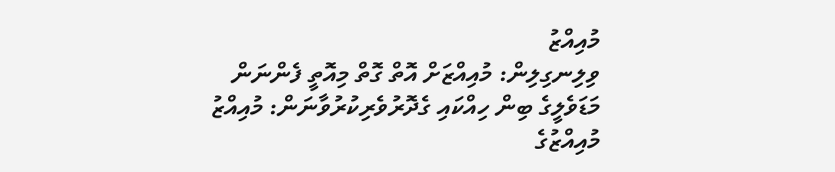މުއިއްޒު
ވިލިނގިލިން: މުއިއްޒަށް އޮތް ގޮތް މިއޮތީ ފެންނަން
މަޑަވެލީގެ ބިން ހިއްކައި ގެދޮރުވެރިކުރުވާނަން: މުއިއްޒު
މުއިއްޒުގެ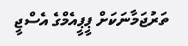ތަރުޖަމާނަކަށް ޕީޕީއެމްގެ އެސްޖީ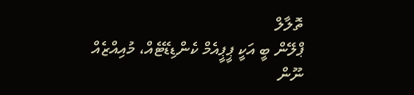ތޮލާލް
ޕްލޭން ބީ އަކީ ޕީޕީއެމް ކެންޑިޑޭޓެއް، މުއިއްޒެއް ނޫން